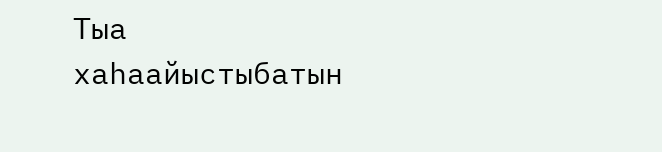Тыа хаһаайыстыбатын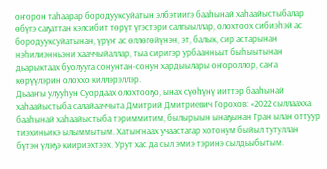оҥорон таһаарар бородууксуйатын элбэтиигэ бааһынай хаһаайыстыбалар өбүгэ саҕаттан кэлсибит төрүт үгэстэри салгыыллар, олохтоох сибиэһэй ас бородууксуйатынан, үрүҥ ас өллөгөйүнэн, эт, балык, сир астарынан нэһилиэнньэни хааччыйаллар, тыа сиригэр урбаанньыт быһыытынан дьарыктаах буолууга сонунтан-сонун хардыылары оҥороллор, саҥа көрүүлэрин олоххо киллэрэллэр.
Дьааҥы улууһун Суордаах олохтооҕо, ынах сүөһүнү ииттэр бааһынай хаһаайыстыба салайааччыта Дмитрий Дмитриевич Горохов: «2022 сыллаахха бааһынай хаһаайыстыба тэриммитим, былырыын ынаҕынан Гран ылан оттуур тиэхиньикэ ылыммытым. Хатыҥнаах учаастагар хотонум быйыл тутуллан бүтэн үлэҕэ киириэхтээх. Урут хас да сыл эмиэ тэринэ сылдьыбытым.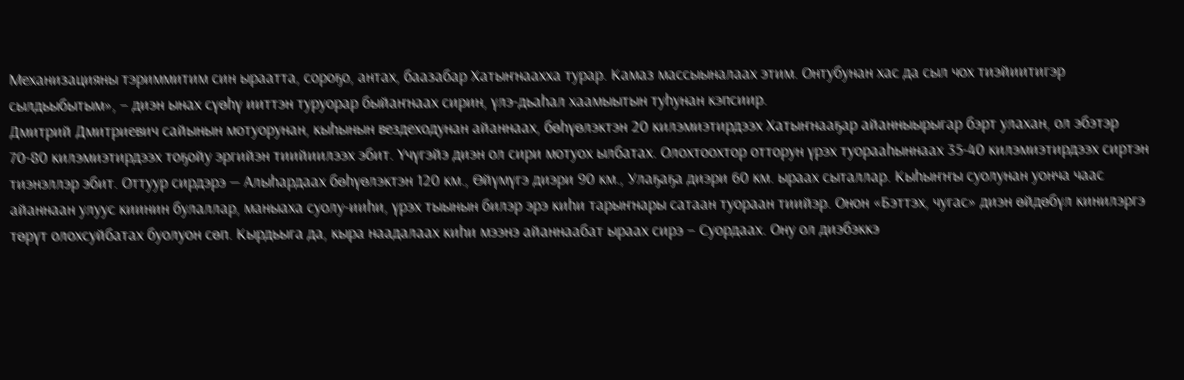Механизацияны тэриммитим син ыраатта, сороҕо, антах, баазабар Хатыҥнаахха турар. Камаз массыыналаах этим. Онтубунан хас да сыл чох тиэйиитигэр сылдьыбытым», – диэн ынах сүөһү ииттэн туруорар быйаҥнаах сирин, үлэ-дьаһал хаамыытын туһунан кэпсиир.
Дмитрий Дмитриевич сайынын мотуорунан, кыһынын вездеходунан айаннаах, бөһүөлэктэн 20 килэмиэтирдээх Хатыҥнааҕар айанныырыгар бэрт улахан, ол эбэтэр 70-80 килэмиэтирдээх тоҕойу эргийэн тиийиилээх эбит. Үчүгэйэ диэн ол сири мотуох ылбатах. Олохтоохтор отторун үрэх туорааһыннаах 35-40 килэмиэтирдээх сиртэн тиэнэллэр эбит. Оттуур сирдэрэ — Алыһардаах бөһүөлэктэн 120 км., Өйүмүгэ диэри 90 км., Улаҕаҕа диэри 60 км. ыраах сыталлар. Кыһыҥҥы суолунан уонча чаас айаннаан улуус киинин булаллар, маныаха суолу-ииһи, үрэх тыынын билэр эрэ киһи тарыҥнары сатаан туораан тиийэр. Онон «Бэттэх, чугас» диэн өйдөбүл кинилэргэ төрүт олохсуйбатах буолуон сөп. Кырдьыга да, кыра наадалаах киһи мээнэ айаннаабат ыраах сирэ – Суордаах. Ону ол диэбэккэ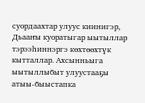суордаахтар улуус киинигэр, Дьааҥы куоратыгар ыытыллар тэрээһиннэргэ көхтөөхтүк кытталлар. Ахсынньыга ыытыллыбыт улуустааҕы атыы-быыстапка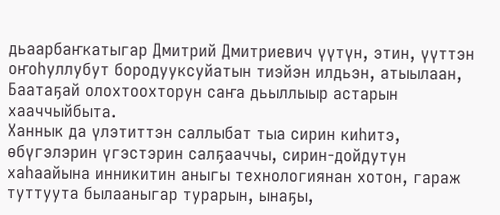дьаарбаҥкатыгар Дмитрий Дмитриевич үүтүн, этин, үүттэн оҥоһуллубут бородууксуйатын тиэйэн илдьэн, атыылаан, Баатаҕай олохтоохторун саҥа дьыллыыр астарын хааччыйбыта.
Ханнык да үлэтиттэн саллыбат тыа сирин киһитэ, өбүгэлэрин үгэстэрин салҕааччы, сирин-дойдутун хаһаайына инникитин аныгы технологиянан хотон, гараж туттуута былааныгар турарын, ынаҕы,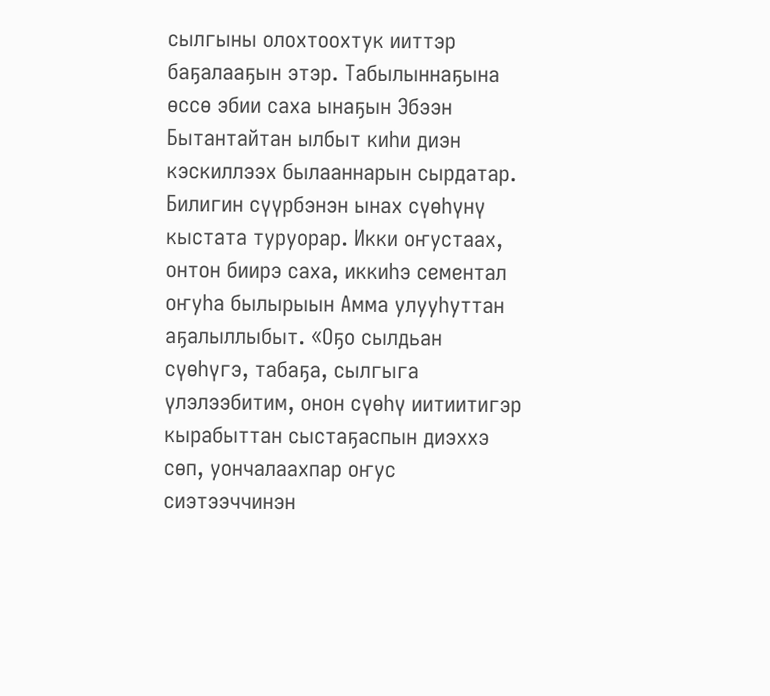сылгыны олохтоохтук ииттэр баҕалааҕын этэр. Табылыннаҕына өссө эбии саха ынаҕын Эбээн Бытантайтан ылбыт киһи диэн кэскиллээх былааннарын сырдатар. Билигин сүүрбэнэн ынах сүөһүнү кыстата туруорар. Икки оҥустаах, онтон биирэ саха, иккиһэ сементал оҥуһа былырыын Амма улууһуттан аҕалыллыбыт. «Оҕо сылдьан сүөһүгэ, табаҕа, сылгыга үлэлээбитим, онон сүөһү иитиитигэр кырабыттан сыстаҕаспын диэххэ сөп, уончалаахпар оҥус сиэтээччинэн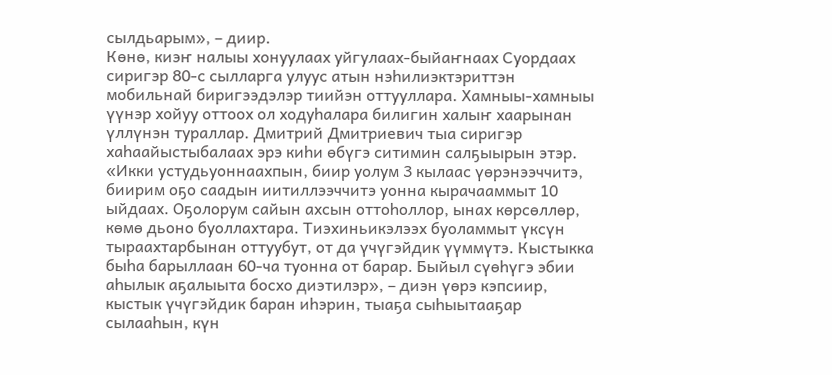сылдьарым», – диир.
Көнө, киэҥ налыы хонуулаах уйгулаах-быйаҥнаах Суордаах сиригэр 80-с сылларга улуус атын нэһилиэктэриттэн мобильнай биригээдэлэр тиийэн оттууллара. Хамныы-хамныы үүнэр хойуу оттоох ол ходуһалара билигин халыҥ хаарынан үллүнэн тураллар. Дмитрий Дмитриевич тыа сиригэр хаһаайыстыбалаах эрэ киһи өбүгэ ситимин салҕыырын этэр. «Икки устудьуоннаахпын, биир уолум 3 кылаас үөрэнээччитэ, биирим оҕо саадын иитиллээччитэ уонна кырачааммыт 10 ыйдаах. Оҕолорум сайын ахсын оттоһоллор, ынах көрсөллөр, көмө дьоно буоллахтара. Тиэхиньикэлээх буоламмыт үксүн тыраахтарбынан оттуубут, от да үчүгэйдик үүммүтэ. Кыстыкка быһа барыллаан 60-ча туонна от барар. Быйыл сүөһүгэ эбии аһылык аҕалыыта босхо диэтилэр», – диэн үөрэ кэпсиир, кыстык үчүгэйдик баран иһэрин, тыаҕа сыһыытааҕар сылааһын, күн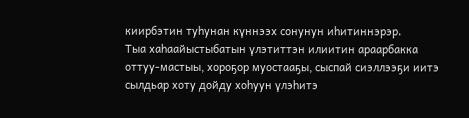киирбэтин туһунан күннээх сонунун иһитиннэрэр.
Тыа хаһаайыстыбатын үлэтиттэн илиитин араарбакка оттуу-мастыы, хороҕор муостааҕы, сыспай сиэллээҕи иитэ сылдьар хоту дойду хоһуун үлэһитэ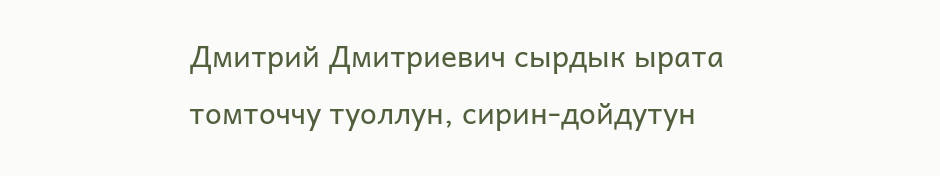Дмитрий Дмитриевич сырдык ырата томточчу туоллун, сирин-дойдутун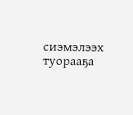сиэмэлээх туорааҕа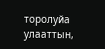торолуйа улааттын,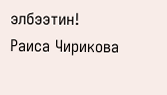элбээтин!
Раиса Чирикова